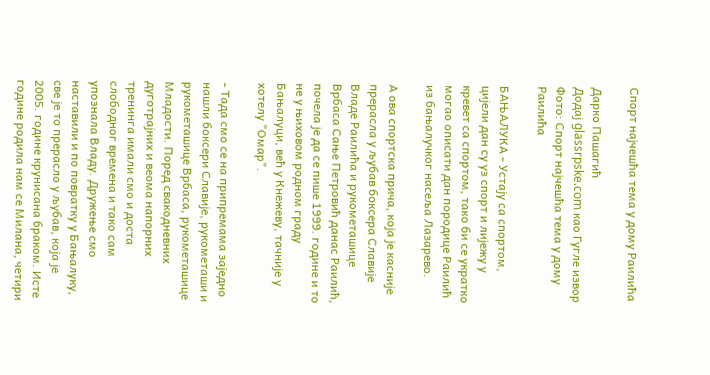Спорт најчешћа тема у дому Раилића

Дарко Пашагић
Додај glassrpske.com као Гугле извор
Фото: Спорт најчешћа тема у дому Раилића

БАЊАЛУКА - Устају са спортом, цијели дан су уз спорт и лијежу у кревет са спортом, тако би се укратко могао описати дан породице Раилић из бањалучког насеља Лазарево.

А ова спортска прича, која је касније прерасла у љубав боксера Славије Владе Раилића и рукометашице Врбаса Сање Петровић данас Раилић, почела је да се пише 1999. године и то не у њиховом родном граду Бањалуци, већ у Кнежеву, тачније у хотелу "Омар".

- Тада смо се на припремама заједно нашли боксери Славије, рукометаши и рукометашице Врбаса, рукометашице Младости. Поред свакодневних дуготрајних и веома напорних тренинга имали смо и доста слободног времена и тако сам упознала Владу. Дружење смо наставили и по повратку у Бањалуку, све је то прерасло у љубав, која је 2005. године крунисана браком. Исте године родила нам се Милана, четири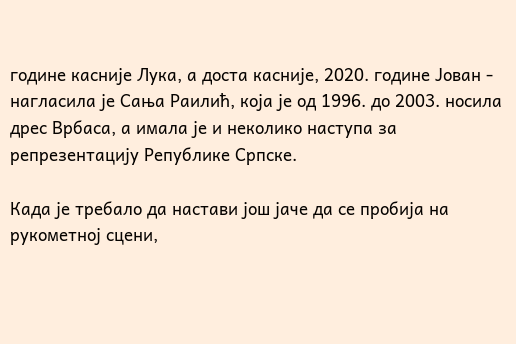године касније Лука, а доста касније, 2020. године Јован - нагласила је Сања Раилић, која је од 1996. до 2003. носила дрес Врбаса, а имала је и неколико наступа за репрезентацију Републике Српске.

Када је требало да настави још јаче да се пробија на рукометној сцени,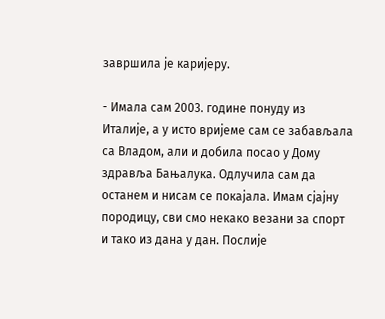завршила је каријеру.

- Имала сам 2003. године понуду из Италије, а у исто вријеме сам се забављала са Владом, али и добила посао у Дому здравља Бањалука. Одлучила сам да останем и нисам се покајала. Имам сјајну породицу, сви смо некако везани за спорт и тако из дана у дан. Послије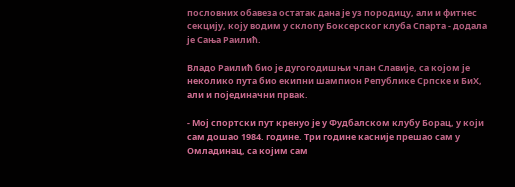пословних обавеза остатак дана је уз породицу, али и фитнес секцију, коју водим у склопу Боксерског клуба Спарта - додала је Сања Раилић.

Владо Раилић био је дугогодишњи члан Славије, са којом је неколико пута био екипни шампион Републике Српске и БиХ, али и појединачни првак.

- Мој спортски пут кренуо је у Фудбалском клубу Борац, у који сам дошао 1984. године. Три године касније прешао сам у Омладинац, са којим сам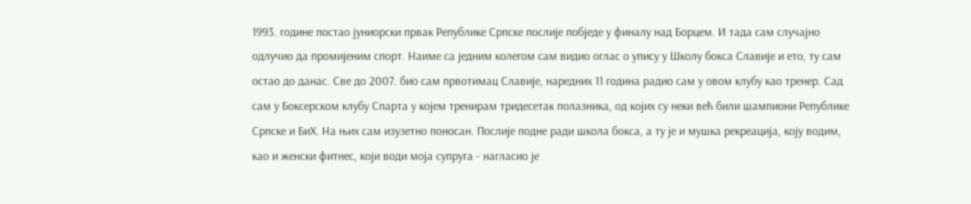1993. године постао јуниорски првак Републике Српске послије побједе у финалу над Борцем. И тада сам случајно одлучио да промијеним спорт. Наиме са једним колегом сам видио оглас о упису у Школу бокса Славије и ето, ту сам остао до данас. Све до 2007. био сам првотимац Славије, наредних 11 година радио сам у овом клубу као тренер. Сад сам у Боксерском клубу Спарта у којем тренирам тридесетак полазника, од којих су неки већ били шампиони Републике Српске и БиХ. На њих сам изузетно поносан. Послије подне ради школа бокса, а ту је и мушка рекреација, коју водим, као и женски фитнес, који води моја супруга - нагласио је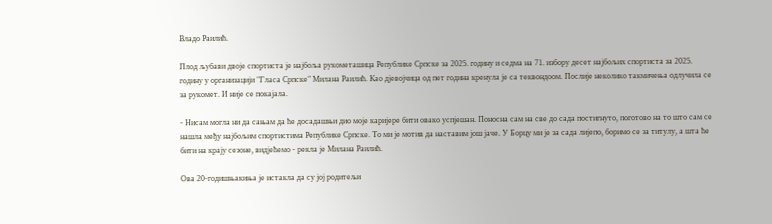Владо Раилић.

Плод љубави двоје спортиста је најбоља рукометашица Републике Српске за 2025. годину и седма на 71. избору десет најбољих спортиста за 2025. годину у организацији "Гласа Српске" Милана Раилић. Као дјевојчица од пет година кренула је са теквондоом. Послије неколико такмичења одлучила се за рукомет. И није се покајала.

- Нисам могла ни да сањам да ће досадашњи дио моје каријере бити овако успјешан. Поносна сам на све до сада постигнуто, поготово на то што сам се нашла међу најбољим спортистима Републике Српске. То ми је мотив да наставим још јаче. У Борцу ми је за сада лијепо, боримо се за титулу, а шта ће бити на крају сезоне, видјећемо - рекла је Милана Раилић.

Ова 20-годишњакиња је истакла да су јој родитељи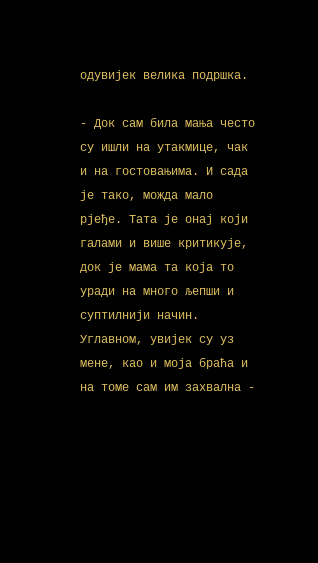одувијек велика подршка.

- Док сам била мања често су ишли на утакмице, чак и на гостовањима. И сада је тако, можда мало рјеђе. Тата је онај који галами и више критикује, док је мама та која то уради на много љепши и суптилнији начин. Углавном, увијек су уз мене, као и моја браћа и на томе сам им захвална -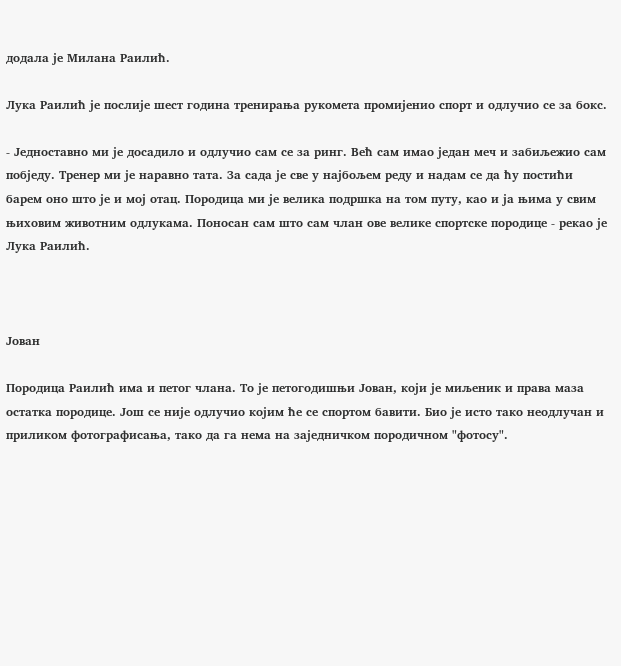додала је Милана Раилић.

Лука Раилић је послије шест година тренирања рукомета промијенио спорт и одлучио се за бокс.

- Једноставно ми је досадило и одлучио сам се за ринг. Већ сам имао један меч и забиљежио сам побједу. Тренер ми је наравно тата. За сада је све у најбољем реду и надам се да ћу постићи барем оно што је и мој отац. Породица ми је велика подршка на том путу, као и ја њима у свим њиховим животним одлукама. Поносан сам што сам члан ове велике спортске породице - рекао је Лука Раилић.



Јован

Породица Раилић има и петог члана. То је петогодишњи Јован, који је миљеник и права маза остатка породице. Још се није одлучио којим ће се спортом бавити. Био је исто тако неодлучан и приликом фотографисања, тако да га нема на заједничком породичном "фотосу".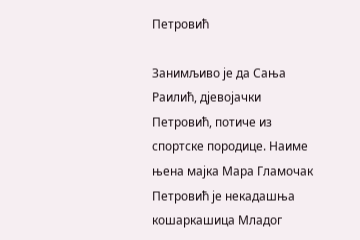Петровић

Занимљиво је да Сања Раилић, дјевојачки Петровић, потиче из спортске породице. Наиме њена мајка Мара Гламочак Петровић је некадашња кошаркашица Младог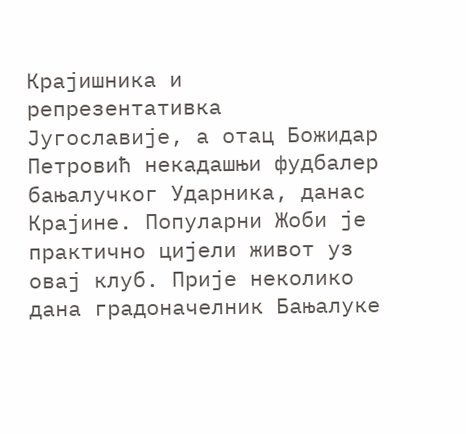Крајишника и репрезентативка Југославије, а отац Божидар Петровић некадашњи фудбалер бањалучког Ударника, данас Крајине. Популарни Жоби је практично цијели живот уз овај клуб. Прије неколико дана градоначелник Бањалуке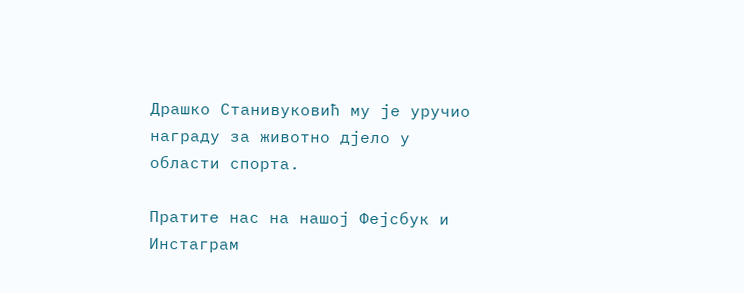Драшко Станивуковић му је уручио награду за животно дјело у области спорта.

Пратите нас на нашој Фејсбук и Инстаграм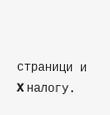страници и X налогу.